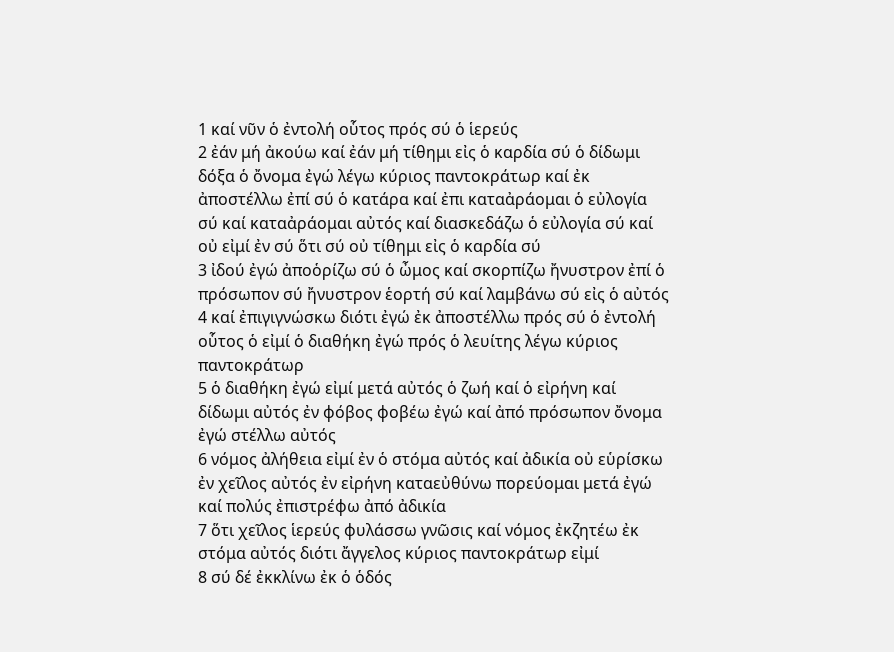1 καί νῦν ὁ ἐντολή οὗτος πρός σύ ὁ ἱερεύς
2 ἐάν μή ἀκούω καί ἐάν μή τίθημι εἰς ὁ καρδία σύ ὁ δίδωμι δόξα ὁ ὄνομα ἐγώ λέγω κύριος παντοκράτωρ καί ἐκ ἀποστέλλω ἐπί σύ ὁ κατάρα καί ἐπι καταἀράομαι ὁ εὐλογία σύ καί καταἀράομαι αὐτός καί διασκεδάζω ὁ εὐλογία σύ καί οὐ εἰμί ἐν σύ ὅτι σύ οὐ τίθημι εἰς ὁ καρδία σύ
3 ἰδού ἐγώ ἀποὁρίζω σύ ὁ ὦμος καί σκορπίζω ἤνυστρον ἐπί ὁ πρόσωπον σύ ἤνυστρον ἑορτή σύ καί λαμβάνω σύ εἰς ὁ αὐτός
4 καί ἐπιγιγνώσκω διότι ἐγώ ἐκ ἀποστέλλω πρός σύ ὁ ἐντολή οὗτος ὁ εἰμί ὁ διαθήκη ἐγώ πρός ὁ λευίτης λέγω κύριος παντοκράτωρ
5 ὁ διαθήκη ἐγώ εἰμί μετά αὐτός ὁ ζωή καί ὁ εἰρήνη καί δίδωμι αὐτός ἐν φόβος φοβέω ἐγώ καί ἀπό πρόσωπον ὄνομα ἐγώ στέλλω αὐτός
6 νόμος ἀλήθεια εἰμί ἐν ὁ στόμα αὐτός καί ἀδικία οὐ εὑρίσκω ἐν χεῖλος αὐτός ἐν εἰρήνη καταεὐθύνω πορεύομαι μετά ἐγώ καί πολύς ἐπιστρέφω ἀπό ἀδικία
7 ὅτι χεῖλος ἱερεύς φυλάσσω γνῶσις καί νόμος ἐκζητέω ἐκ στόμα αὐτός διότι ἄγγελος κύριος παντοκράτωρ εἰμί
8 σύ δέ ἐκκλίνω ἐκ ὁ ὁδός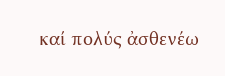καί πολύς ἀσθενέω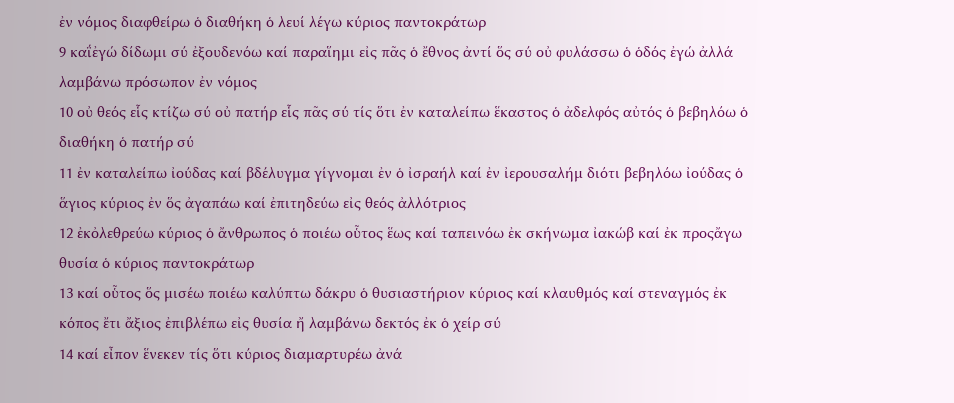ἐν νόμος διαφθείρω ὁ διαθήκη ὁ λευί λέγω κύριος παντοκράτωρ
9 καΐἐγώ δίδωμι σύ ἐξουδενόω καί παραἵημι εἰς πᾶς ὁ ἔθνος ἀντί ὅς σύ οὐ φυλάσσω ὁ ὁδός ἐγώ ἀλλά λαμβάνω πρόσωπον ἐν νόμος
10 οὐ θεός εἷς κτίζω σύ οὐ πατήρ εἷς πᾶς σύ τίς ὅτι ἐν καταλείπω ἕκαστος ὁ ἀδελφός αὐτός ὁ βεβηλόω ὁ διαθήκη ὁ πατήρ σύ
11 ἐν καταλείπω ἰούδας καί βδέλυγμα γίγνομαι ἐν ὁ ἰσραήλ καί ἐν ἰερουσαλήμ διότι βεβηλόω ἰούδας ὁ ἅγιος κύριος ἐν ὅς ἀγαπάω καί ἐπιτηδεύω εἰς θεός ἀλλότριος
12 ἐκὀλεθρεύω κύριος ὁ ἄνθρωπος ὁ ποιέω οὗτος ἕως καί ταπεινόω ἐκ σκήνωμα ἰακώβ καί ἐκ προςἄγω θυσία ὁ κύριος παντοκράτωρ
13 καί οὗτος ὅς μισέω ποιέω καλύπτω δάκρυ ὁ θυσιαστήριον κύριος καί κλαυθμός καί στεναγμός ἐκ κόπος ἔτι ἄξιος ἐπιβλέπω εἰς θυσία ἤ λαμβάνω δεκτός ἐκ ὁ χείρ σύ
14 καί εἶπον ἕνεκεν τίς ὅτι κύριος διαμαρτυρέω ἀνά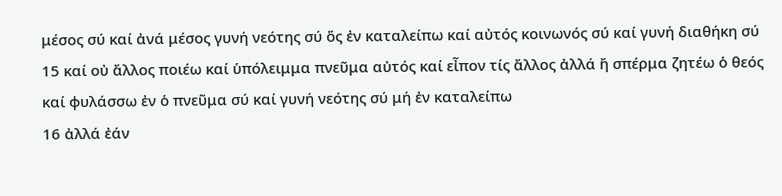μέσος σύ καί ἀνά μέσος γυνή νεότης σύ ὅς ἐν καταλείπω καί αὐτός κοινωνός σύ καί γυνή διαθήκη σύ
15 καί οὐ ἄλλος ποιέω καί ὑπόλειμμα πνεῦμα αὐτός καί εἶπον τίς ἄλλος ἀλλά ἤ σπέρμα ζητέω ὁ θεός καί φυλάσσω ἐν ὁ πνεῦμα σύ καί γυνή νεότης σύ μή ἐν καταλείπω
16 ἀλλά ἐάν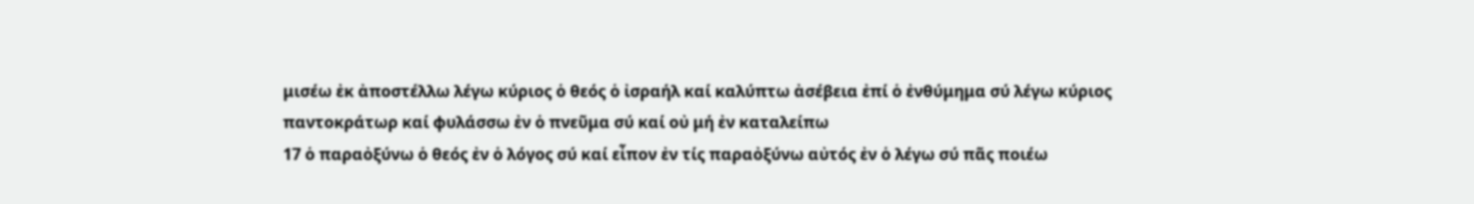μισέω ἐκ ἀποστέλλω λέγω κύριος ὁ θεός ὁ ἰσραήλ καί καλύπτω ἀσέβεια ἐπί ὁ ἐνθύμημα σύ λέγω κύριος παντοκράτωρ καί φυλάσσω ἐν ὁ πνεῦμα σύ καί οὐ μή ἐν καταλείπω
17 ὁ παραὀξύνω ὁ θεός ἐν ὁ λόγος σύ καί εἶπον ἐν τίς παραὀξύνω αὐτός ἐν ὁ λέγω σύ πᾶς ποιέω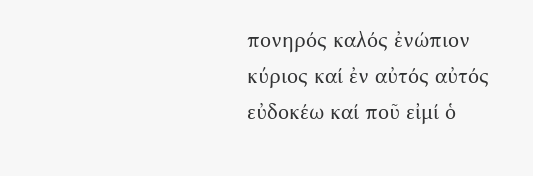πονηρός καλός ἐνώπιον κύριος καί ἐν αὐτός αὐτός εὐδοκέω καί ποῦ εἰμί ὁ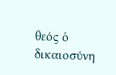θεός ὁ δικαιοσύνη